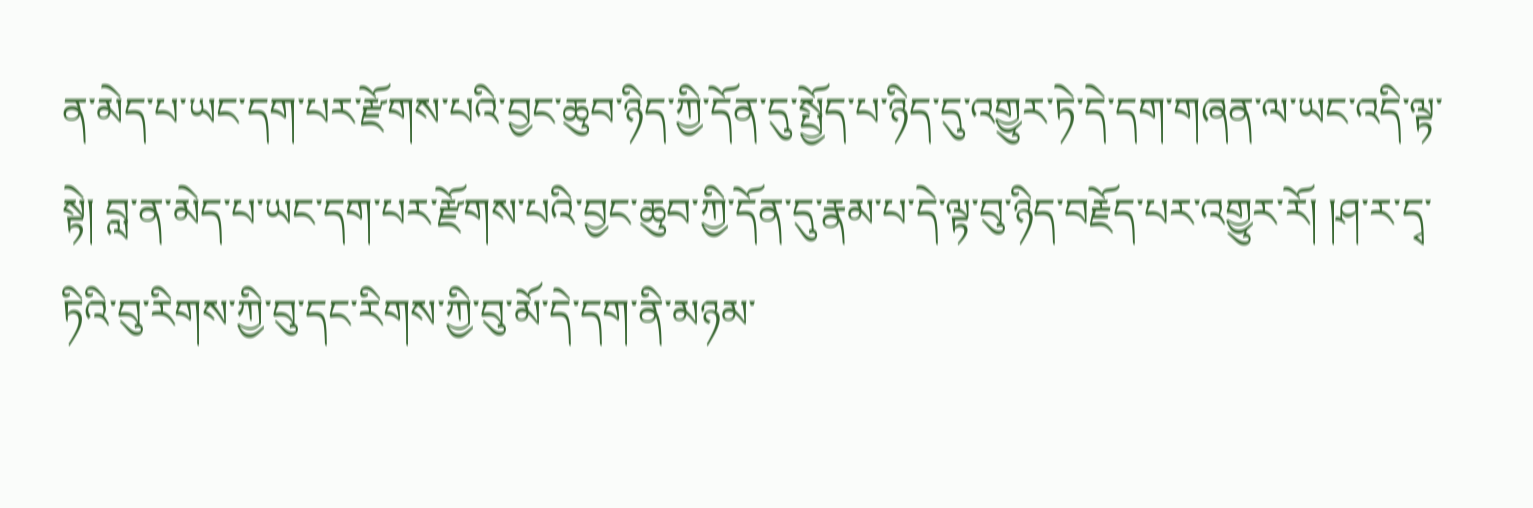ན་མེད་པ་ཡང་དག་པར་རྫོགས་པའི་བྱང་ཆུབ་ཉིད་ཀྱི་དོན་དུ་སྤྱོད་པ་ཉིད་དུ་འགྱུར་ཏེ་དེ་དག་གཞན་ལ་ཡང་འདི་ལྟ་སྟེ། བླ་ན་མེད་པ་ཡང་དག་པར་རྫོགས་པའི་བྱང་ཆུབ་ཀྱི་དོན་དུ་རྣམ་པ་དེ་ལྟ་བུ་ཉིད་བརྗོད་པར་འགྱུར་རོ། །ཤ་ར་དྭ་ཏིའི་བུ་རིགས་ཀྱི་བུ་དང་རིགས་ཀྱི་བུ་མོ་དེ་དག་ནི་མཉམ་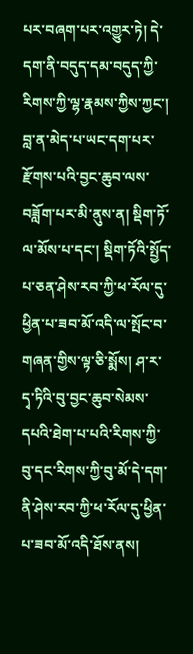པར་བཞག་པར་འགྱུར་ཏེ། དེ་དག་ནི་བདུད་དམ་བདུད་ཀྱི་རིགས་ཀྱི་ལྷ་རྣམས་ཀྱིས་ཀྱང་། བླ་ན་མེད་པ་ཡང་དག་པར་རྫོགས་པའི་བྱང་ཆུབ་ལས་བཟློག་པར་མི་ནུས་ན། སྡིག་ཏོ་ལ་མོས་པ་དང་། སྡིག་ཏོའི་སྤྱོད་པ་ཅན་ཤེས་རབ་ཀྱི་ཕ་རོལ་དུ་ཕྱིན་པ་ཟབ་མོ་འདི་ལ་སྤོང་བ་གཞན་གྱིས་ལྟ་ཅི་སྨོས། ཤ་ར་དྭ་ཏིའི་བུ་བྱང་ཆུབ་སེམས་དཔའི་ཐེག་པ་པའི་རིགས་ཀྱི་བུ་དང་རིགས་ཀྱི་བུ་མོ་དེ་དག་ནི་ཤེས་རབ་ཀྱི་ཕ་རོལ་དུ་ཕྱིན་པ་ཟབ་མོ་འདི་ཐོས་ནས།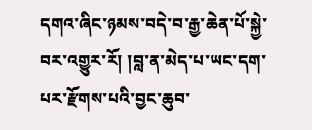དགའ་ཞིང་ཉམས་བདེ་བ་རྒྱ་ཆེན་པོ་སྐྱེ་བར་འགྱུར་རོ། །བླ་ན་མེད་པ་ཡང་དག་པར་རྫོགས་པའི་བྱང་ཆུབ་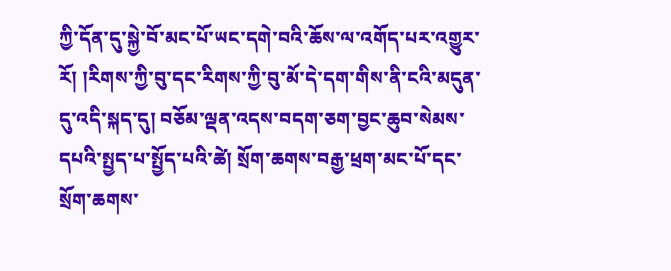ཀྱི་དོན་དུ་སྐྱེ་བོ་མང་པོ་ཡང་དགེ་བའི་ཆོས་ལ་འགོད་པར་འགྱུར་རོ། །རིགས་ཀྱི་བུ་དང་རིགས་ཀྱི་བུ་མོ་དེ་དག་གིས་ནི་ངའི་མདུན་དུ་འདི་སྐད་དུ། བཅོམ་ལྡན་འདས་བདག་ཅག་བྱང་ཆུབ་སེམས་དཔའི་སྤྱད་པ་སྤྱོད་པའི་ཚེ། སྲོག་ཆགས་བརྒྱ་ཕྲག་མང་པོ་དང་སྲོག་ཆགས་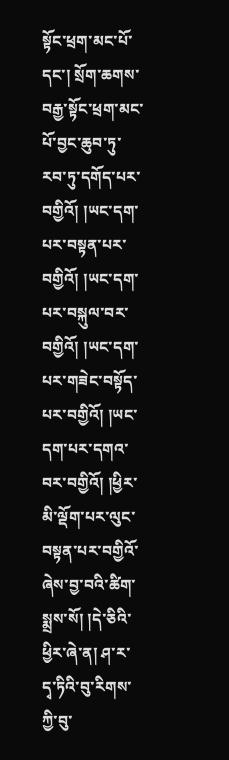སྟོང་ཕྲག་མང་པོ་དང་། སྲོག་ཆགས་བརྒྱ་སྟོང་ཕྲག་མང་པོ་བྱང་ཆུབ་ཏུ་རབ་ཏུ་དགོད་པར་བགྱིའོ། །ཡང་དག་པར་བསྟན་པར་བགྱིའོ། །ཡང་དག་པར་བསྐུལ་བར་བགྱིའོ། །ཡང་དག་པར་གཟེང་བསྟོད་པར་བགྱིའོ། །ཡང་དག་པར་དགའ་བར་བགྱིའོ། །ཕྱིར་མི་ལྡོག་པར་ལུང་བསྟན་པར་བགྱིའོ་ཞེས་བྱ་བའི་ཚིག་སྨྲས་སོ། །དེ་ཅིའི་ཕྱིར་ཞེ་ན། ཤ་ར་དྭ་ཏིའི་བུ་རིགས་ཀྱི་བུ་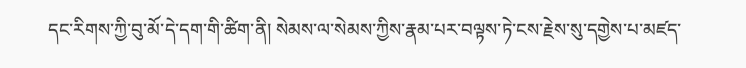དང་རིགས་ཀྱི་བུ་མོ་དེ་དག་གི་ཚིག་ནི། སེམས་ལ་སེམས་ཀྱིས་རྣམ་པར་བལྟས་ཏེ་ངས་རྗེས་སུ་དགྱེས་པ་མཛད་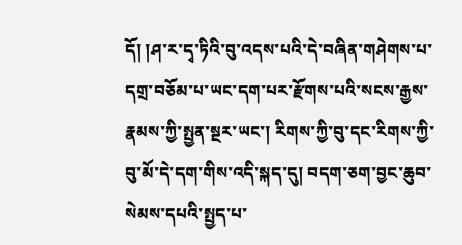དོ། །ཤ་ར་དྭ་ཏིའི་བུ་འདས་པའི་དེ་བཞིན་གཤེགས་པ་དགྲ་བཅོམ་པ་ཡང་དག་པར་རྫོགས་པའི་སངས་རྒྱས་རྣམས་ཀྱི་སྤྱན་སྔར་ཡང་། རིགས་ཀྱི་བུ་དང་རིགས་ཀྱི་བུ་མོ་དེ་དག་གིས་འདི་སྐད་དུ། བདག་ཅག་བྱང་ཆུབ་སེམས་དཔའི་སྤྱད་པ་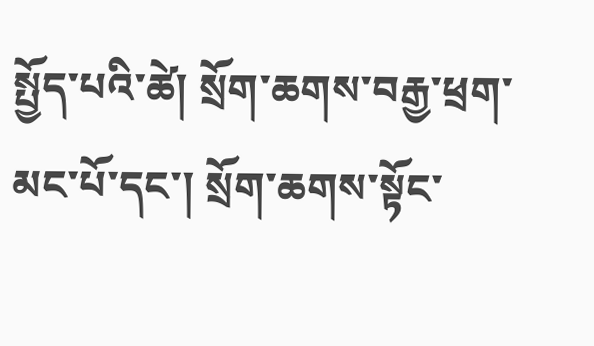སྤྱོད་པའི་ཚེ། སྲོག་ཆགས་བརྒྱ་ཕྲག་མང་པོ་དང་། སྲོག་ཆགས་སྟོང་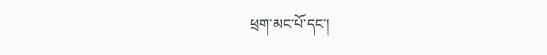ཕྲག་མང་པོ་དང་།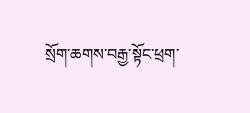སྲོག་ཆགས་བརྒྱ་སྟོང་ཕྲག་